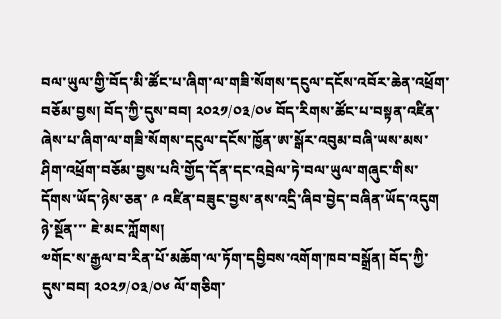བལ་ཡུལ་གྱི་བོད་མི་ཚོང་པ་ཞིག་ལ་གཟི་སོགས་དངུལ་དངོས་འབོར་ཆེན་འཕྲོག་བཅོམ་བྱས། བོད་ཀྱི་དུས་བབ། ༢༠༢༡/༠༣/༠༦ བོད་རིགས་ཚོང་པ་བསྟན་འཛིན་ཞེས་པ་ཞིག་ལ་གཟི་སོགས་དངུལ་དངོས་ཁྱོན་ཨ་སྒོར་འབུམ་བཞི་ཡས་མས་ཤིག་འཕྲོག་བཅོམ་བྱས་པའི་གྱོད་དོན་དང་འབྲེལ་ཏེ་བལ་ཡུལ་གཞུང་གིས་དོགས་ཡོད་ཉེས་ཅན་ ༩ འཛིན་བཟུང་བྱས་ནས་འདྲི་ཞིབ་བྱེད་བཞིན་ཡོད་འདུག ཉེ་སྔོན་་་ ཇེ་མང་ཀློགས།
༧གོང་ས་རྒྱལ་བ་རིན་པོ་མཆོག་ལ་ཏོག་དབྱིབས་འགོག་ཁབ་བསྒྲོན། བོད་ཀྱི་དུས་བབ། ༢༠༢༡/༠༣/༠༦ ལོ་གཅིག་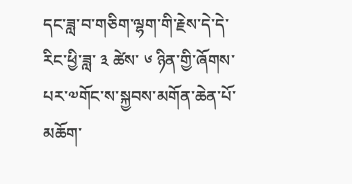དང་ཟླ་བ་གཅིག་ལྷག་གི་རྗེས་དེ་དེ་རིང་ཕྱི་ཟླ་ ༣ ཚེས་ ༦ ཉིན་གྱི་ཞོགས་པར་༧གོང་ས་སྐྱབས་མགོན་ཆེན་པོ་མཆོག་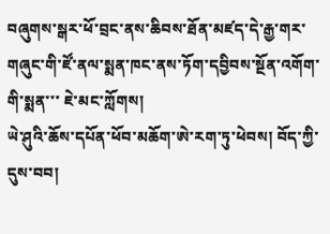བཞུགས་སྒར་ཕོ་བྲང་ནས་ཆིབས་ཐོན་མཛད་དེ་རྒྱ་གར་གཞུང་གི་ཛོ་ནལ་སྨན་ཁང་ནས་ཏོག་དབྱིབས་སྔོན་འགོག་གི་སྨན་་་ ཇེ་མང་ཀློགས།
ཡེ་ཤུའི་ཆོས་དཔོན་ཕོབ་མཆོག་ཨེ་རག་ཏུ་ཕེབས། བོད་ཀྱི་དུས་བབ།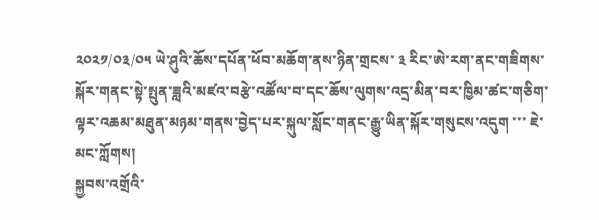༢༠༢༡/༠༣/༠༥ ཡེ་ཤུའི་ཆོས་དཔོན་ཕོབ་མཆོག་ནས་ཉིན་གྲངས་ ༣ རིང་ཨེ་རག་ནང་གཟིགས་སྐོར་གནང་སྟེ་སྤུན་ཟླའི་མཛའ་བརྩེ་འཚོལ་བ་དང་ཆོས་ལུགས་འདྲ་མིན་བར་ཁྱིམ་ཚང་གཅིག་ལྟར་འཆམ་མཐུན་མཉམ་གནས་བྱེད་པར་སྐུལ་སློང་གནང་རྒྱུ་ཡིན་སྐོར་གསུངས་འདུག ་་་ ཇེ་མང་ཀློགས།
སྐྱབས་འགྲོའི་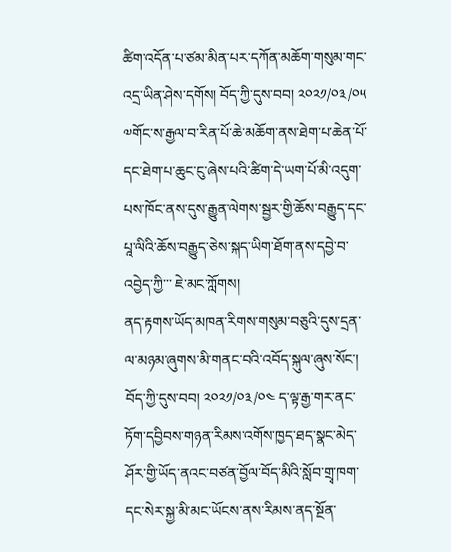ཚིག་འདོན་པ་ཙམ་མིན་པར་དཀོན་མཆོག་གསུམ་གང་འདྲ་ཡིན་ཤེས་དགོས། བོད་ཀྱི་དུས་བབ། ༢༠༢༡/༠༣/༠༥ ༧གོང་ས་རྒྱལ་བ་རིན་པོ་ཆེ་མཆོག་ནས་ཐེག་པ་ཆེན་པོ་དང་ཐེག་པ་ཆུང་ངུ་ཞེས་པའི་ཚིག་དེ་ཡག་པོ་མི་འདུག་པས་ཁོང་ནས་དུས་རྒྱུན་ལེགས་སྦྱར་གྱི་ཆོས་བརྒྱུད་དང་པཱ་ལིའི་ཆོས་བརྒྱུད་ཅེས་སྐད་ཡིག་ཐོག་ནས་དབྱེ་བ་འབྱེད་ཀྱི་་་ ཇེ་མང་ཀློགས།
ནད་རྟགས་ཡོད་མཁན་རིགས་གསུམ་བཅུའི་དུས་དྲན་ལ་མཉམ་ཞུགས་མི་གནང་བའི་འབོད་སྐུལ་ཞུས་སོང་། བོད་ཀྱི་དུས་བབ། ༢༠༢༡/༠༣/༠༤ ད་ལྟ་རྒྱ་གར་ནང་ཏོག་དབྱིབས་གཉན་རིམས་འགོས་ཁྱད་ཐད་སྣང་མེད་ཤོར་གྱི་ཡོད་ནའང་བཙན་བྱོལ་བོད་མིའི་སློབ་གྲྭ་ཁག་དང་སེར་སྐྱ་མི་མང་ཡོངས་ནས་རིམས་ནད་སྔོན་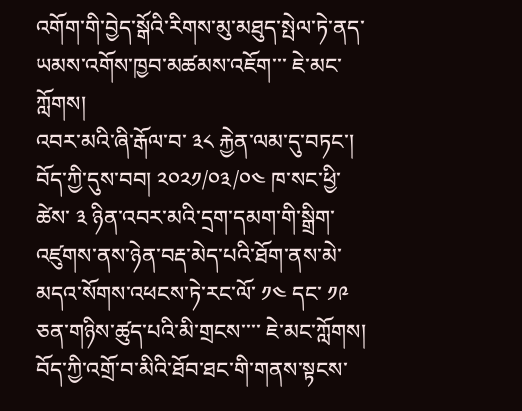འགོག་གི་བྱེད་སྒོའི་རིགས་མུ་མཐུད་སྤེལ་ཏེ་ནད་ཡམས་འགོས་ཁྱབ་མཚམས་འཇོག་་་ ཇེ་མང་ཀློགས།
འབར་མའི་ཞི་རྒོལ་བ་ ༣༨ རྐྱེན་ལམ་དུ་བཏང་། བོད་ཀྱི་དུས་བབ། ༢༠༢༡/༠༣/༠༤ ཁ་སང་ཕྱི་ཚེས་ ༣ ཉིན་འབར་མའི་དྲག་དམག་གི་སྒྲིག་འཛུགས་ནས་ཉེན་བརྡ་མེད་པའི་ཐོག་ནས་མེ་མདའ་སོགས་འཕངས་ཏེ་རང་ལོ་ ༡༤ དང་ ༡༩ ཅན་གཉིས་ཚུད་པའི་མི་གྲངས་་་་ ཇེ་མང་ཀློགས།
བོད་ཀྱི་འགྲོ་བ་མིའི་ཐོབ་ཐང་གི་གནས་སྟངས་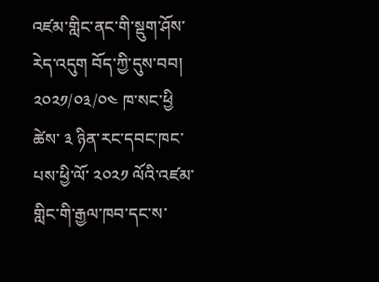འཛམ་གླིང་ནང་གི་སྡུག་ཤོས་རེད་འདུག བོད་ཀྱི་དུས་བབ། ༢༠༢༡/༠༣/༠༤ ཁ་སང་ཕྱི ཚེས་ ༣ ཉིན་རང་དབང་ཁང་པས་ཕྱི་ལོ་ ༢༠༢༡ ལོའི་འཛམ་གླིང་གི་རྒྱལ་ཁབ་དང་ས་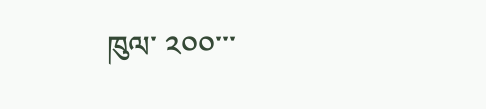ཁུལ་ ༢༠༠་་་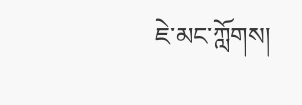ཇེ་མང་ཀློགས།